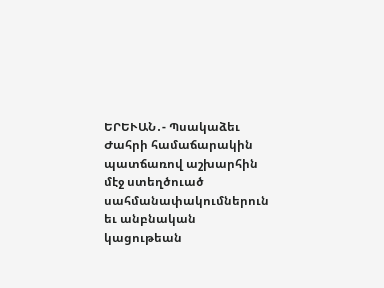ԵՐԵՒԱՆ․- Պսակաձեւ Ժահրի համաճարակին պատճառով աշխարհին մէջ ստեղծուած սահմանափակումներուն եւ անբնական կացութեան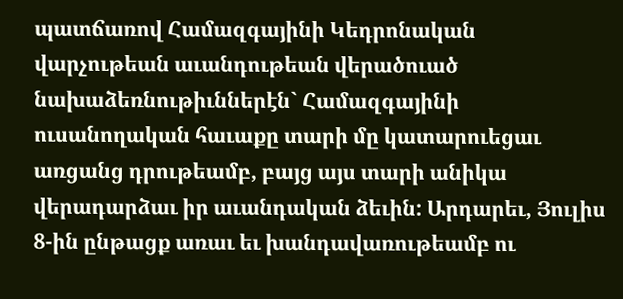պատճառով Համազգայինի Կեդրոնական վարչութեան աւանդութեան վերածուած նախաձեռնութիւններէն` Համազգայինի ուսանողական հաւաքը տարի մը կատարուեցաւ առցանց դրութեամբ, բայց այս տարի անիկա վերադարձաւ իր աւանդական ձեւին: Արդարեւ, Յուլիս 8-ին ընթացք առաւ եւ խանդավառութեամբ ու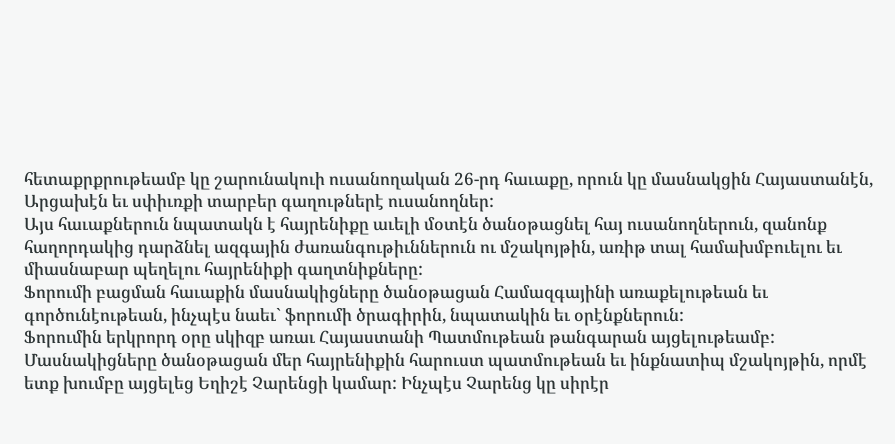հետաքրքրութեամբ կը շարունակուի ուսանողական 26-րդ հաւաքը, որուն կը մասնակցին Հայաստանէն, Արցախէն եւ սփիւռքի տարբեր գաղութներէ ուսանողներ:
Այս հաւաքներուն նպատակն է հայրենիքը աւելի մօտէն ծանօթացնել հայ ուսանողներուն, զանոնք հաղորդակից դարձնել ազգային ժառանգութիւններուն ու մշակոյթին, առիթ տալ համախմբուելու եւ միասնաբար պեղելու հայրենիքի գաղտնիքները:
Ֆորումի բացման հաւաքին մասնակիցները ծանօթացան Համազգայինի առաքելութեան եւ գործունէութեան, ինչպէս նաեւ` ֆորումի ծրագիրին, նպատակին եւ օրէնքներուն:
Ֆորումին երկրորդ օրը սկիզբ առաւ Հայաստանի Պատմութեան թանգարան այցելութեամբ: Մասնակիցները ծանօթացան մեր հայրենիքին հարուստ պատմութեան եւ ինքնատիպ մշակոյթին, որմէ ետք խումբը այցելեց Եղիշէ Չարենցի կամար: Ինչպէս Չարենց կը սիրէր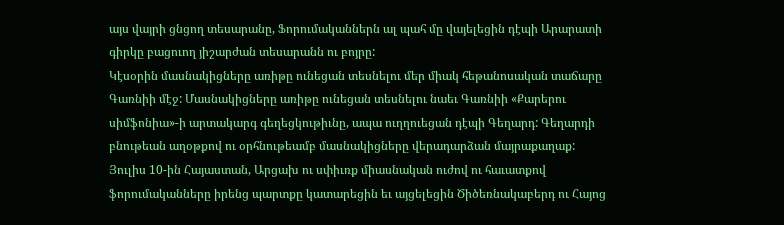այս վայրի ցնցող տեսարանը, Ֆորումականներն ալ պահ մը վայելեցին դէպի Արարատի գիրկը բացուող յիշարժան տեսարանն ու բոյրը:
Կէսօրին մասնակիցները առիթը ունեցան տեսնելու մեր միակ հեթանոսական տաճարը Գառնիի մէջ: Մասնակիցները առիթը ունեցան տեսնելու նաեւ Գառնիի «Քարերու սիմֆոնիա»-ի արտակարգ գեղեցկութիւնը, ապա ուղղուեցան դէպի Գեղարդ: Գեղարդի բնութեան աղօթքով ու օրհնութեամբ մասնակիցները վերադարձան մայրաքաղաք:
Յուլիս 10-ին Հայաստան, Արցախ ու սփիւռք միասնական ուժով ու հաւատքով ֆորումականները իրենց պարտքը կատարեցին եւ այցելեցին Ծիծեռնակաբերդ ու Հայոց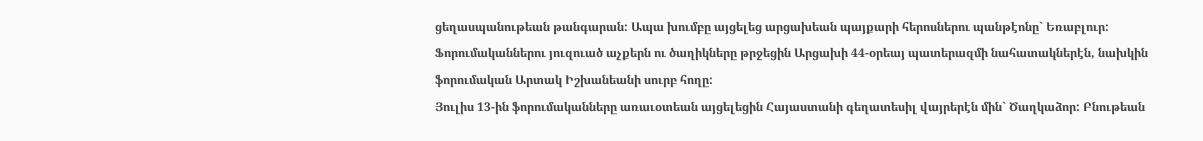ցեղասպանութեան թանգարան: Ապա խումբը այցելեց արցախեան պայքարի հերոսներու պանթէոնը` Եռաբլուր: Ֆորումականներու յուզուած աչքերն ու ծաղիկները թրջեցին Արցախի 44-օրեայ պատերազմի նահատակներէն, նախկին ֆորումական Արտակ Իշխանեանի սուրբ հողը:
Յուլիս 13-ին ֆորումականները առաւօտեան այցելեցին Հայաստանի գեղատեսիլ վայրերէն մին` Ծաղկաձոր: Բնութեան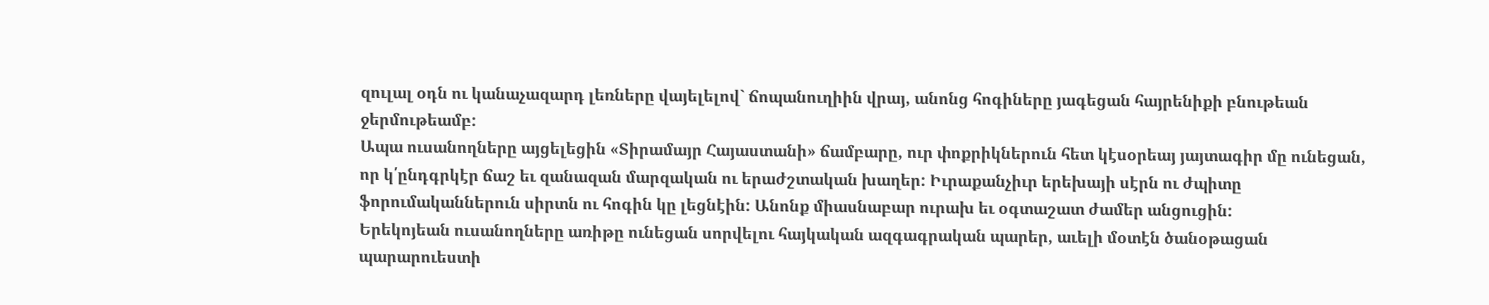զուլալ օդն ու կանաչազարդ լեռները վայելելով` ճոպանուղիին վրայ, անոնց հոգիները յագեցան հայրենիքի բնութեան ջերմութեամբ:
Ապա ուսանողները այցելեցին «Տիրամայր Հայաստանի» ճամբարը, ուր փոքրիկներուն հետ կէսօրեայ յայտագիր մը ունեցան, որ կ՛ընդգրկէր ճաշ եւ զանազան մարզական ու երաժշտական խաղեր: Իւրաքանչիւր երեխայի սէրն ու ժպիտը ֆորումականներուն սիրտն ու հոգին կը լեցնէին: Անոնք միասնաբար ուրախ եւ օգտաշատ ժամեր անցուցին:
Երեկոյեան ուսանողները առիթը ունեցան սորվելու հայկական ազգագրական պարեր, աւելի մօտէն ծանօթացան պարարուեստի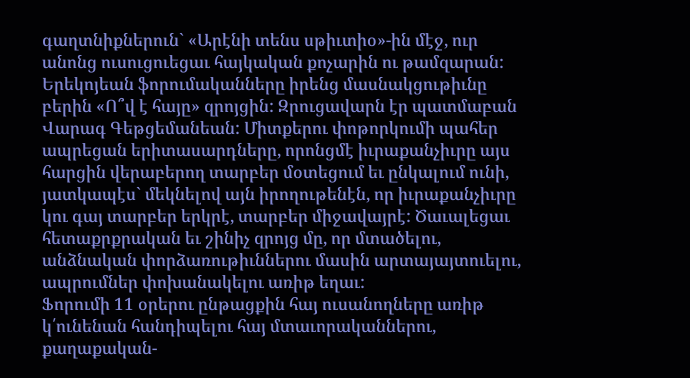գաղտնիքներուն` «Արէնի տենս սթիւտիօ»-ին մէջ, ուր անոնց ուսուցուեցաւ հայկական քոչարին ու թամզարան:
Երեկոյեան ֆորումականները իրենց մասնակցութիւնը բերին «Ո՞վ է հայը» զրոյցին: Զրուցավարն էր պատմաբան Վարագ Գեթցեմանեան: Միտքերու փոթորկումի պահեր ապրեցան երիտասարդները, որոնցմէ իւրաքանչիւրը այս հարցին վերաբերող տարբեր մօտեցում եւ ընկալում ունի, յատկապէս` մեկնելով այն իրողութենէն, որ իւրաքանչիւրը կու գայ տարբեր երկրէ, տարբեր միջավայրէ: Ծաւալեցաւ հետաքրքրական եւ շինիչ զրոյց մը, որ մտածելու, անձնական փորձառութիւններու մասին արտայայտուելու, ապրումներ փոխանակելու առիթ եղաւ:
Ֆորումի 11 օրերու ընթացքին հայ ուսանողները առիթ կ՛ունենան հանդիպելու հայ մտաւորականներու, քաղաքական-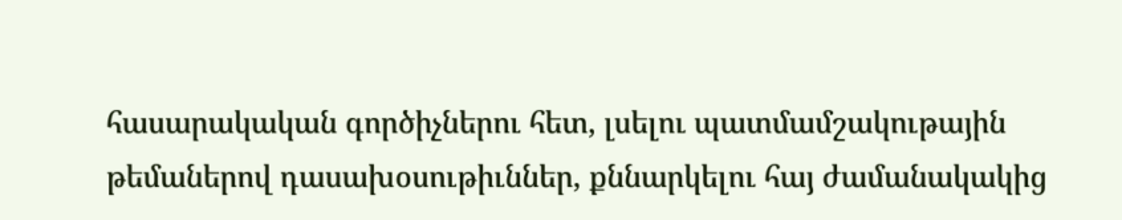հասարակական գործիչներու հետ, լսելու պատմամշակութային թեմաներով դասախօսութիւններ, քննարկելու հայ ժամանակակից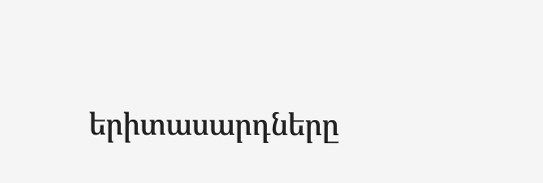երիտասարդները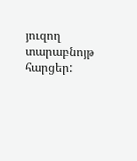յուզող տարաբնոյթ հարցեր: